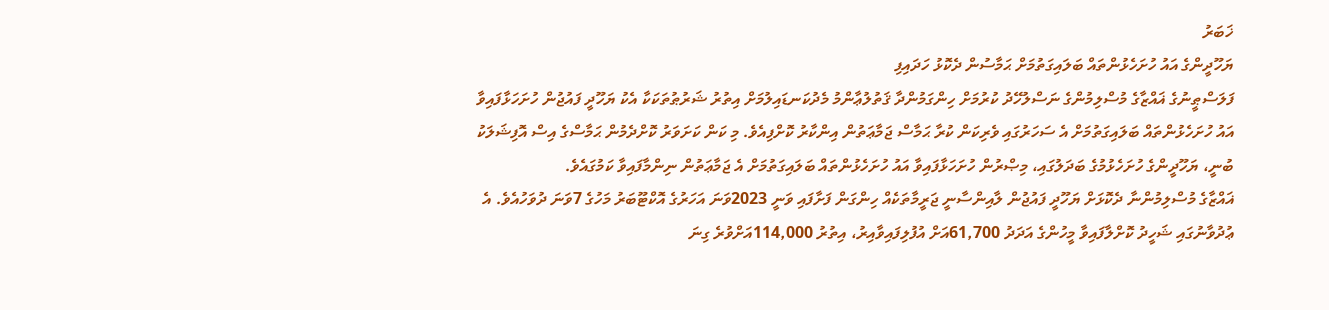ޚަބަރު
ޔަހޫދީންގެ އައު ހުށަހެޅުންތައް ބަލައިގަތުމަށް ޙަމާސުން ދެކޮޅު ހަދައިފި
ފަލަސްޠީނުގެ ޣައްޒާގެ މުސްލިމުންގެ ނަސްލުހޭދު ކުރުމަށް ހިންގަމުންދާ ޤަތުލުޢާންމު މެދުކަނޑައިލުމަށް އިތުރު ޝަރުޠުތަކަކާ އެކު ޔަހޫދީ ފައުޖުން ހުށަހަޅާފައިވާ އައު ހުށަހެޅުންތައް ބަލައިގަތުމަށް އެ ސަހަރުގައި ވެރިކަން ކުރާ ޙަމާސް ޖަމާޢަތުން އިންކާރު ކޮށްފިއެވެ. މި ކަން ކަށަވަރު ކޮށްދެމުން ޙަމާސްގެ އިސް އޮފިޝަލަކު ބުނީ، ޔަހޫދީންގެ ހުށަހެޅުމުގެ ބަދަލުގައި، މިޞްރުން ހުށަހަޅާފައިވާ އައު ހުށަހެޅުންތައް ބަލައިގަތުމަށް އެ ޖަމާޢަތުން ނިންމާފައިވާ ކަމުގައެވެ.
ޣައްޒާގެ މުސްލިމުންނާ ދެކޮޅަށް ޔަހޫދީ ފައުޖުން ލާއިންސާނީ ޖަރީމާތަކެއް ހިންގަން ފަށާފައި ވަނީ 2023ވަނަ އަހަރުގެ އޮކްޓޫބަރު މަހުގެ 7ވަނަ ދުވަހުއެވެ. އެ ޢުދުވާނުގައި ޝަހީދު ކޮށްލާފައިވާ މީހުންގެ އަދަދު 61,700އަށް އުފުލިފައިވާއިރު، އިތުރު 114,000އަށްވުރެ ގިނަ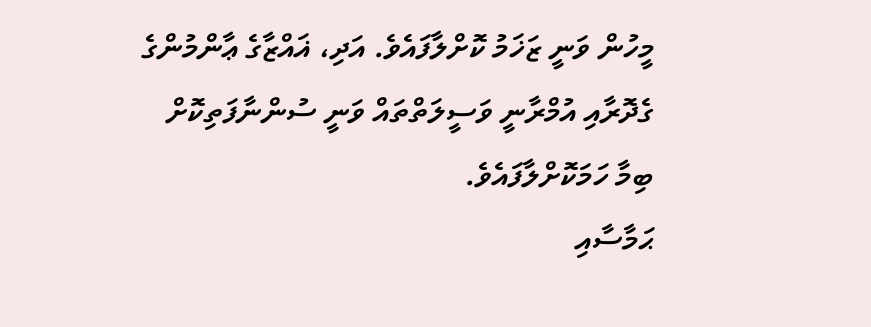މީހުން ވަނީ ޒަޚަމު ކޮށްލާފައެވެ. އަދި، ޣައްޒާގެ ޢާންމުންގެ ގެދޮރާއި އުމްރާނީ ވަސީލަތްތައް ވަނީ ސުންނާފަތިކޮށް ބިމާ ހަމަކޮށްލާފައެވެ.
ޙަމާސާއި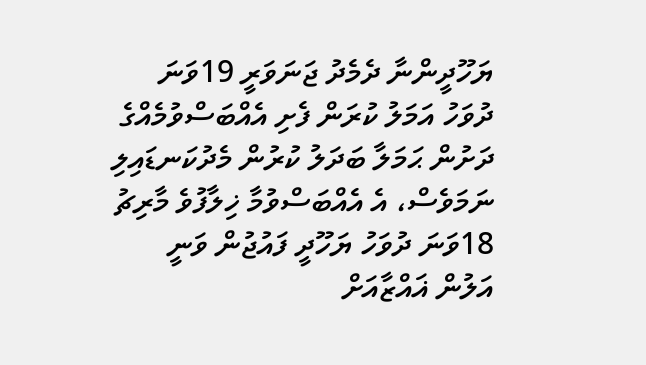ޔަހޫދީންނާ ދެމެދު ޖަނަވަރީ 19ވަނަ ދުވަހު އަމަލު ކުރަން ފެށި އެއްބަސްވުމެއްގެ ދަށުން ޙަމަލާ ބަދަލު ކުރުން މެދުކަނޑައިލި ނަމަވެސް، އެ އެއްބަސްވުމާ ޚިލާފުވެ މާރިޗު 18ވަނަ ދުވަހު ޔަހޫދީ ފައުޖުން ވަނީ އަލުން ޣައްޒާއަށް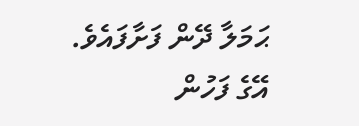ޙަމަލާ ދޭން ފަށާފައެވެ. އޭގެ ފަހުން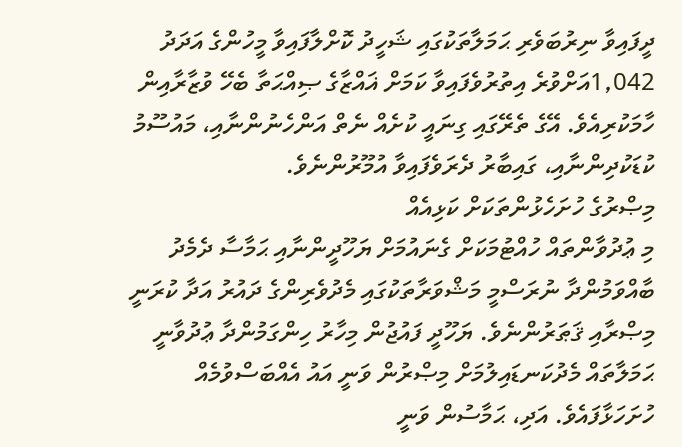ދީފައިވާ ނިރުބަވެރި ޙަމަލާތަކުގައި ޝަހީދު ކޮށްލާފައިވާ މީހުންގެ އަދަދު 1,042އަށްވުރެ އިތުރުވެފައިވާ ކަމަށް ޣައްޒާގެ ޞިއްޙަތާ ބެހޭ ވުޒާރާއިން ހާމަކުރިއެވެ. އޭގެ ތެރޭގައި ގިނައީ ކުށެއް ނެތް އަންހެނުންނާއި، މައުސޫމު ކުޑަކުދިންނާއި، ގައިބާރު ދެރަވެފައިވާ އުމޫރުންނެވެ.
މިޞްރުގެ ހުށަހެޅުންތަކަށް ކަޅިއެއް
މި ޢުދުވާންތައް ހުއްޓުމަކަށް ގެނައުމަށް ޔަހޫދީންނާއި ޙަމާސާ ދެމެދު ބާއްވަމުންދާ ނުރަސްމީ މަޝްވަރާތަކުގައި މެދުވެރިންގެ ދައުރު އަދާ ކުރަނީ މިޞްރާއި ޤަޠަރުންނެވެ. ޔަހޫދީ ފައުޖުން މިހާރު ހިންގަމުންދާ ޢުދުވާނީ ޙަމަލާތައް މެދުކަނޑައިލުމަށް މިޞްރުން ވަނީ އައު އެއްބަސްވުމެއް ހުށަހަޅާފައެވެ. އަދި، ޙަމާސުން ވަނީ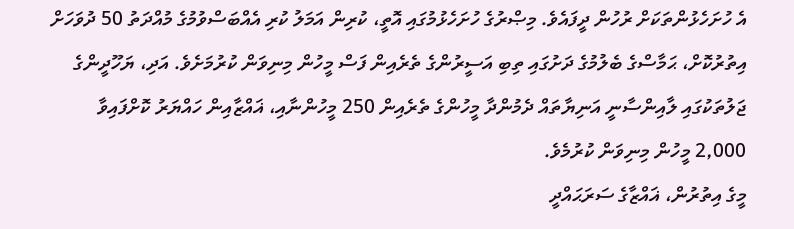އެ ހުށަހެޅުންތަކަށް ރުހުން ދީފައެވެ. މިޞްރުގެ ހުށަހެޅުމުގައި އޮތީ، ކުރިން އަމަލު ކުރި އެއްބަސްވުމުގެ މުއްދަތު 50 ދުވަހަށް އިތުރުކޮށް، ޙަމާސްގެ ބެލުމުގެ ދަށުގައި ތިބި އަސީރުންގެ ތެރެއިން ފަސް މީހުން މިނިވަން ކުރުމަށެވެ. އަދި، ޔަހޫދީންގެ ޖަލުތަކުގައި ލާއިންސާނީ އަނިޔާތައް ދެމުންދާ މީހުންގެ ތެރެއިން 250 މީހުންނާއި، ޣައްޒާއިން ހައްޔަރު ކޮށްފައިވާ 2,000 މީހުން މިނިވަން ކުރުމެވެ.
މީގެ އިތުރުން، ޣައްޒާގެ ސަރަޙައްދީ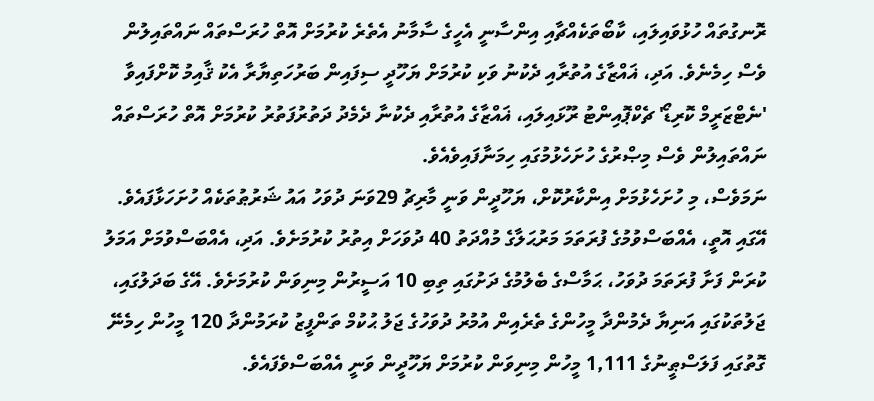ރޮނގުތައް ހުޅުވައިލައި، ކާބޯތަކެއްޗާއި އިންސާނީ އެހީގެ ސާމާނު އެތެރެ ކުރުމަށް އޮތް ހުރަސްތައް ނައްތައިލުން ވެސް ހިމެނެވެ. އަދި، ޣައްޒާގެ އުތުރާއި ދެކުނު ވަކި ކުރުމަށް ޔަހޫދީ ސިފައިން ބަރުހަތިޔާރާ އެކު ޤާއިމު ކޮށްފައިވާ 'ނެޓްޒަރީމް ކޮރިޑޯ' ޗެކްޕޮއިންޓު ރޫޅައިލައި، ޣައްޒާގެ އުތުރާއި ދެކުނާ ދެމެދު ދަތުރުފަތުރު ކުރުމަށް އޮތް ހުރަސްތައް ނައްތައިލުން ވެސް މިޞްރުގެ ހުށަހެޅުމުގައި ހިމަނާފައިވެއެވެ.
ނަމަވެސް، މި ހުށަހެޅުމަށް އިންކާރުކޮށް، ޔަހޫދީން ވަނީ މާރިޗު 29ވަނަ ދުވަހު އައު ޝަރުޠުތަކެއް ހުށަހަޅާފައެވެ. އޭގައި އޮތީ، އެއްބަސްވުމުގެ ފުރަތަމަ މަރުޙަލާގެ މުއްދަތު 40 ދުވަހަށް އިތުރު ކުރުމަށެވެ. އަދި، އެއްބަސްވުމަށް އަމަލު ކުރަން ފަށާ ފުރަތަމަ ދުވަހު، ޙަމާސްގެ ބެލުމުގެ ދަށުގައި ތިބި 10 އަސީރުން މިނިވަން ކުރުމަށެވެ. އޭގެ ބަދަލުގައި، ޖަލުތަކުގައި އަނިޔާ ދެމުންދާ މީހުންގެ ތެރެއިން އުމުރު ދުވަހުގެ ޖަލު ޙުކުމް ތަންފީޒު ކުރަމުންދާ 120 މީހުން ހިމެނޭ ގޮތުގައި ފަލަސްޠީނުގެ 1,111 މީހުން މިނިވަން ކުރުމަށް ޔަހޫދީން ވަނީ އެއްބަސްވެފައެވެ.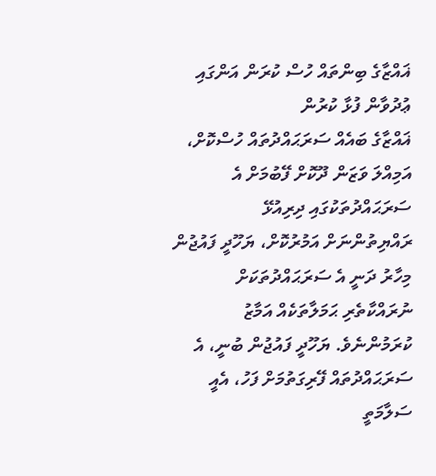ޣައްޒާގެ ބިންތައް ހުސް ކުރަން އަންގައި ޢުދުވާން ފުޅާ ކުރުން
ޣައްޒާގެ ބައެއް ސަރަޙައްދުތައް ހުސްކޮށް، އަމިއްލަ ވަޒަން ދޫކޮށް ފޭބުމަށް އެ ސަރަޙައްދުތަކުގައި ދިރިއުޅޭ ރައްޔިތުންނަށް އަމުރުކޮށް، ޔަހޫދީ ފައުޖުން މިހާރު ދަނީ އެ ސަރަޙައްދުތަކަށް ނުރައްކާތެރި ޙަމަލާތަކެއް އަމާޒު ކުރަމުންނެވެ. ޔަހޫދީ ފައުޖުން ބުނީ، އެ ސަރަޙައްދުތައް ފޭރިގަތުމަށް ފަހު، އެއީ ސަލާމަތީ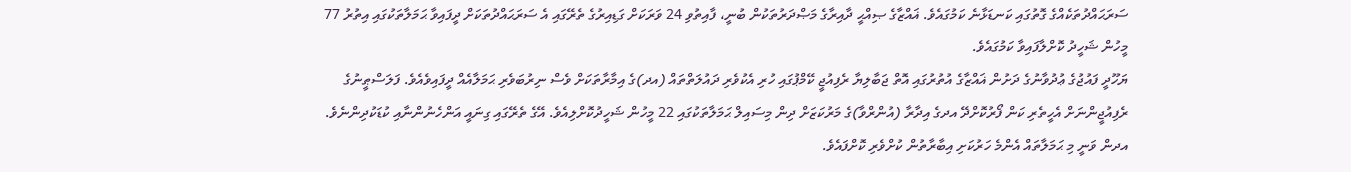ސަރަޙައްދުތަކެއްގެ ގޮތުގައި ކަނޑަޅާނެ ކަމުގައެވެ. ޣައްޒާގެ ޞިއްޙީ ދާއިރާގެ މަޞްދަރުތަކުން ބުނީ، ފާއިތުވި 24 ވަރަކަށް ގަޑިއިރުގެ ތެރޭގައި އެ ސަރަޙައްދުތަކަށް ދީފައިވާ ޙަމަލާތަކުގައި އިތުރު 77 މީހުން ޝަހީދު ކޮށްލާފައިވާ ކަމުގައެވެ.
ޔަހޫދީ ފައުޖުގެ ޢުދުވާނުގެ ދަށުން ޣައްޒާގެ އުތުރުގައި އޮތް ޖަބާލިޔާ ރެފިއުޖީ ކޭމްޕުގައި ހުރި އެކުވެރި ދައުލަތްތައް (އދ)ގެ އިމާރާތަކަށް ވެސް ނިރުބަވެރި ޙަމަލާއެއް ދީފައިވެއެވެ. ފަލަސްޠީނުގެ ރެފިއުޖީންނަށް އެހީތެރި ކަން ފޯރުކޮށްދޭ އދގެ އިދާރާ (އުންރްވާ)ގެ މަރުކަޒަށް ދިން މިސައިލް ޙަމަލާތަކުގައި 22 މީހުން ޝަހީދުކޮށްލިއެވެ. އޭގެ ތެރޭގައި ގިނައީ އަންހެނުންނާއި ކުޑަކުދިންނެވެ. އދން ވަނީ މި ޙަމަލާތައް އެންމެ ހަރުކަށި އިބާރާތުން ކުށްވެރި ކޮށްފައެވެ.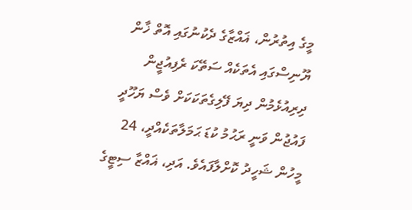މީގެ އިތުރުން، ޣައްޒާގެ ދެކުނުގައި އޮތް ޚާން ޔޫނިސްގައި އެތަކެއް ސަތޭކަ ރެފިއުޖީން ދިރިއުޅެމުން ދިޔަ ފޭލިގެތަކަކަށް ވެސް ޔަހޫދީ ފައުޖުން ވަނީ ރަޙުމު ކުޑަ ޙަމަލާތަކެއްދީ، 24 މީހުން ޝަހީދު ކޮށްލާފައެވެ. އަދި، ޣައްޒާ ސިޓީގެ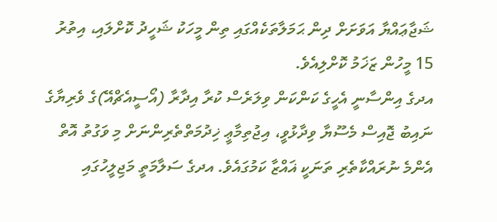ޝަޖާޢައްޔާ އަވަށަށް ދިން ޙަމަލާތަކެއްގައި ތިން މީހަކު ޝަހީދު ކޮށްލައި، އިތުރު 15 މީހުން ޒަޚަމު ކޮށްލިއެވެ.
އދގެ އިންސާނީ އެހީގެ ކަންކަން ވިލަރެސް ކުރާ އިދާރާ (އޯސީއެޗްއޭ)ގެ ވެރިޔާގެ ނައިބު ޖޮއިސް މެސޫޔާ ވިދާޅުވީ، އިޖުތިމާޢީ ޚިދުމަތްތެރިންނަށް މި ވަގުތު އޮތް އެންމެ ނުރައްކާތެރި ތަނަކީ ޣައްޒާ ކަމުގައެވެ. އދގެ ސަލާމަތީ މަޖިލީހުގައި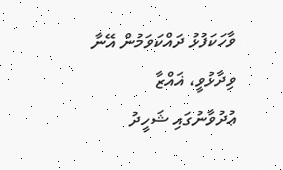ވާހަކަފުޅު ދައްކަވަމުން އޭނާ ވިދާޅުވީ، ޣައްޒާ ޢުދުވާނުގައި ޝަހީދު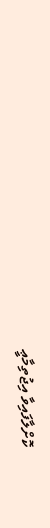ކޮށްލާފައިވާ އިޖުތިމާޢީ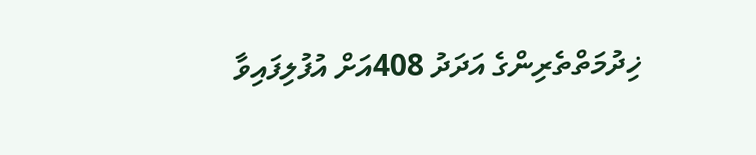ޚިދުމަތްތެރިންގެ އަދަދު 408އަށް އުފުލިފައިވާ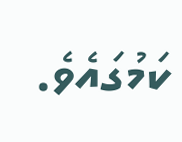ކަމުގައެވެ.